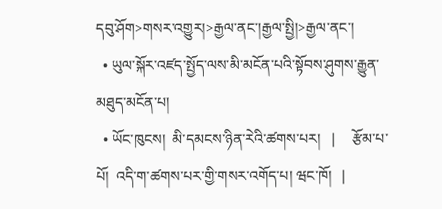དབུ་ཤོག>གསར་འགྱུར།>རྒྱལ་ནང་།རྒྱལ་སྤྱི།>རྒྱལ་ནང་།
  • ཡུལ་སྐོར་འཛད་སྤྱོད་ལས་མི་མངོན་པའི་སྟོབས་ཤུགས་རྒྱུན་མཐུད་མངོན་པ།
  • ཡོང་ཁུངས།  མི་དམངས་ཉིན་རེའི་ཚགས་པར།   |     རྩོམ་པ་པོ།  འདི་ག་ཚགས་པར་གྱི་གསར་འགོད་པ། ཝང་ཁོ།   |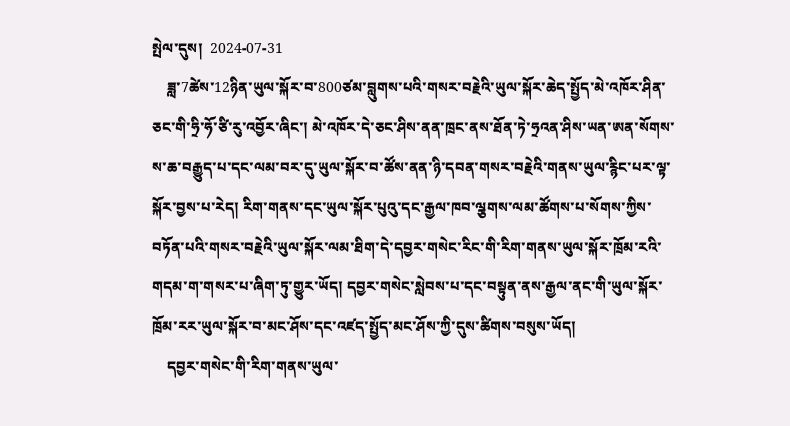སྤེལ་དུས།  2024-07-31
    ཟླ་7ཚེས་12ཉིན་ཡུལ་སྐོར་བ་800ཙམ་བླུགས་པའི་གསར་བརྗེའི་ཡུལ་སྐོར་ཆེད་སྤྱོད་མེ་འཁོར་ཤིན་ཅང་གི་ཧྲི་ཧོ་ཙི་རུ་འབྱོར་ཞིང་། མེ་འཁོར་དེ་ཅང་ཤིས་ནན་ཁྲང་ནས་ཐོན་ཏེ་ཧྲའན་ཤིས་ཡན་ཨན་སོགས་ས་ཆ་བརྒྱུད་པ་དང་ལམ་བར་དུ་ཡུལ་སྐོར་བ་ཚོས་ནན་ཉི་དབན་གསར་བརྗེའི་གནས་ཡུལ་རྙིང་པར་ལྟ་སྐོར་བྱས་པ་རེད། རིག་གནས་དང་ཡུལ་སྐོར་པུའུ་དང་རྒྱལ་ཁབ་ལྕགས་ལམ་ཚོགས་པ་སོགས་ཀྱིས་བཏོན་པའི་གསར་བརྗེའི་ཡུལ་སྐོར་ལམ་ཐིག་དེ་དབྱར་གསེང་རིང་གི་རིག་གནས་ཡུལ་སྐོར་ཁྲོམ་རའི་གདམ་ག་གསར་པ་ཞིག་ཏུ་གྱུར་ཡོད། དབྱར་གསེང་སླེབས་པ་དང་བསྟུན་ནས་རྒྱལ་ནང་གི་ཡུལ་སྐོར་ཁྲོམ་རར་ཡུལ་སྐོར་བ་མང་ཤོས་དང་འཛད་སྤྱོད་མང་ཤོས་ཀྱི་དུས་ཚིགས་བསུས་ཡོད།
    དབྱར་གསེང་གི་རིག་གནས་ཡུལ་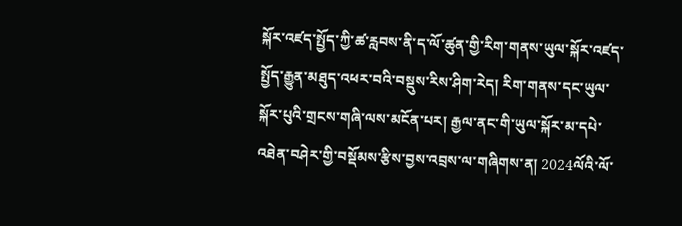སྐོར་འཛད་སྤྱོད་ཀྱི་ཚ་རླབས་ནི་ད་ལོ་ཚུན་གྱི་རིག་གནས་ཡུལ་སྐོར་འཛད་སྤྱོད་རྒྱུན་མཐུད་འཕར་བའི་བསྡུས་རིས་ཤིག་རེད། རིག་གནས་དང་ཡུལ་སྐོར་པུའི་གྲངས་གཞི་ལས་མངོན་པར། རྒྱལ་ནང་གི་ཡུལ་སྐོར་མ་དཔེ་འཐེན་བཤེར་གྱི་བསྡོམས་རྩིས་བྱས་འབྲས་ལ་གཞིགས་ན། 2024ལོའི་ལོ་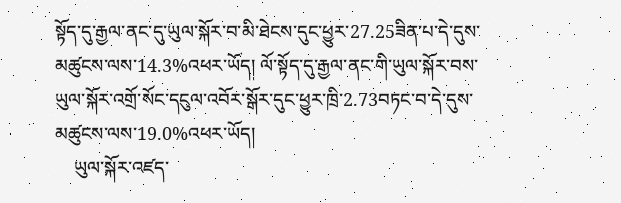སྟོད་དུ་རྒྱལ་ནང་དུ་ཡུལ་སྐོར་བ་མི་ཐེངས་དུང་ཕྱུར་27.25ཟིན་པ་དེ་དུས་མཚུངས་ལས་14.3%འཕར་ཡོད། ལོ་སྟོད་དུ་རྒྱལ་ནང་གི་ཡུལ་སྐོར་བས་ཡུལ་སྐོར་འགྲོ་སོང་དངུལ་འབོར་སྒོར་དུང་ཕྱུར་ཁྲི་2.73བཏང་བ་དེ་དུས་མཚུངས་ལས་19.0%འཕར་ཡོད།
    ཡུལ་སྐོར་འཛད་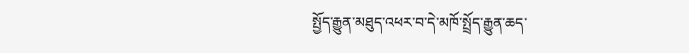སྤྱོད་རྒྱུན་མཐུད་འཕར་བ་དེ་མཁོ་སྤྲོད་རྒྱུན་ཆད་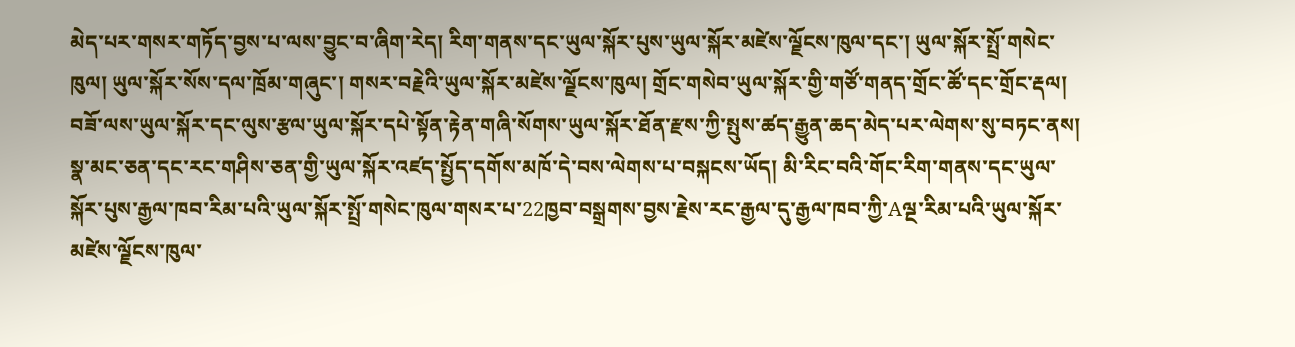མེད་པར་གསར་གཏོད་བྱས་པ་ལས་བྱུང་བ་ཞིག་རེད། རིག་གནས་དང་ཡུལ་སྐོར་པུས་ཡུལ་སྐོར་མཛེས་ལྗོངས་ཁུལ་དང་། ཡུལ་སྐོར་སྤྲོ་གསེང་ཁུལ། ཡུལ་སྐོར་སོས་དལ་ཁྲོམ་གཞུང་། གསར་བརྗེའི་ཡུལ་སྐོར་མཛེས་ལྗོངས་ཁུལ། གྲོང་གསེབ་ཡུལ་སྐོར་གྱི་གཙོ་གནད་གྲོང་ཚོ་དང་གྲོང་རྡལ། བཟོ་ལས་ཡུལ་སྐོར་དང་ལུས་རྩལ་ཡུལ་སྐོར་དཔེ་སྟོན་རྟེན་གཞི་སོགས་ཡུལ་སྐོར་ཐོན་རྫས་ཀྱི་སྤུས་ཚད་རྒྱུན་ཆད་མེད་པར་ལེགས་སུ་བཏང་ནས། སྣ་མང་ཅན་དང་རང་གཤིས་ཅན་གྱི་ཡུལ་སྐོར་འཛད་སྤྱོད་དགོས་མཁོ་དེ་བས་ལེགས་པ་བསྐངས་ཡོད། མི་རིང་བའི་གོང་རིག་གནས་དང་ཡུལ་སྐོར་པུས་རྒྱལ་ཁབ་རིམ་པའི་ཡུལ་སྐོར་སྤྲོ་གསེང་ཁུལ་གསར་པ་22ཁྱབ་བསྒྲགས་བྱས་རྗེས་རང་རྒྱལ་དུ་རྒྱལ་ཁབ་ཀྱི་Aལྔ་རིམ་པའི་ཡུལ་སྐོར་མཛེས་ལྗོངས་ཁུལ་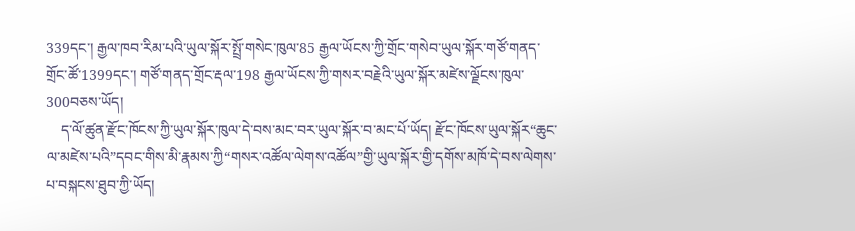339དང་། རྒྱལ་ཁབ་རིམ་པའི་ཡུལ་སྐོར་སྤྲོ་གསེང་ཁུལ་85 རྒྱལ་ཡོངས་ཀྱི་གྲོང་གསེབ་ཡུལ་སྐོར་གཙོ་གནད་གྲོང་ཚོ་1399དང་། གཙོ་གནད་གྲོང་རྡལ་198 རྒྱལ་ཡོངས་ཀྱི་གསར་བརྗེའི་ཡུལ་སྐོར་མཛེས་ལྗོངས་ཁུལ་300བཅས་ཡོད།
    ད་ལོ་ཚུན་རྫོང་ཁོངས་ཀྱི་ཡུལ་སྐོར་ཁུལ་དེ་བས་མང་བར་ཡུལ་སྐོར་བ་མང་པོ་ཡོད། རྫོང་ཁོངས་ཡུལ་སྐོར“ཆུང་ལ་མཛེས་པའི”དབང་གིས་མི་རྣམས་ཀྱི“གསར་འཚོལ་ལེགས་འཚོལ”གྱི་ཡུལ་སྐོར་གྱི་དགོས་མཁོ་དེ་བས་ལེགས་པ་བསྐངས་ཐུབ་ཀྱི་ཡོད།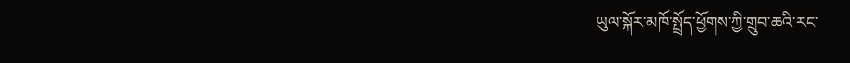ཡུལ་སྐོར་མཁོ་སྤྲོད་ཕྱོགས་ཀྱི་གྲུབ་ཆའི་རང་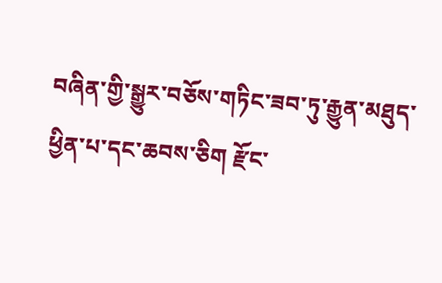བཞིན་གྱི་སྒྱུར་བཅོས་གཏིང་ཟབ་ཏུ་རྒྱུན་མཐུད་ཕྱིན་པ་དང་ཆབས་ཅིག རྫོང་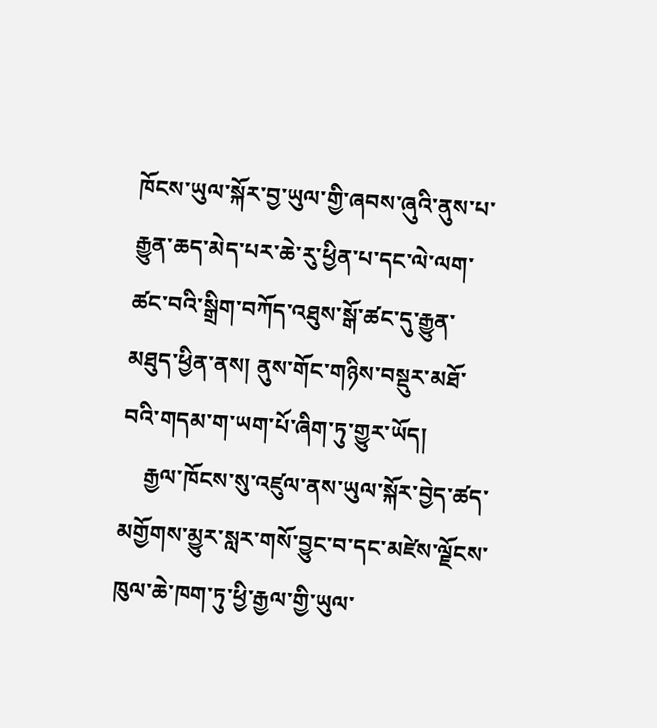ཁོངས་ཡུལ་སྐོར་བྱ་ཡུལ་གྱི་ཞབས་ཞུའི་ནུས་པ་རྒྱུན་ཆད་མེད་པར་ཆེ་རུ་ཕྱིན་པ་དང་ལེ་ལག་ཚང་བའི་སྒྲིག་བཀོད་འཐུས་སྒོ་ཚང་དུ་རྒྱུན་མཐུད་ཕྱིན་ནས། ནུས་གོང་གཉིས་བསྡུར་མཐོ་བའི་གདམ་ག་ཡག་པོ་ཞིག་ཏུ་གྱུར་ཡོད།
    རྒྱལ་ཁོངས་སུ་འཛུལ་ནས་ཡུལ་སྐོར་བྱེད་ཚད་མགྱོགས་མྱུར་སླར་གསོ་བྱུང་བ་དང་མཛེས་ལྗོངས་ཁུལ་ཆེ་ཁག་ཏུ་ཕྱི་རྒྱལ་གྱི་ཡུལ་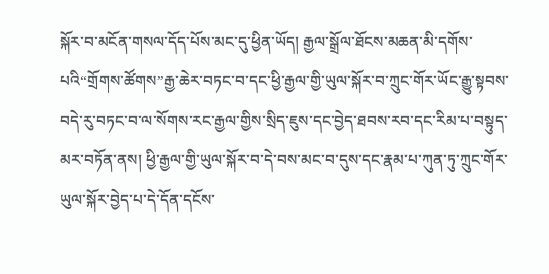སྐོར་བ་མངོན་གསལ་དོད་པོས་མང་དུ་ཕྱིན་ཡོད། རྒྱལ་སྒྲོལ་ཐོངས་མཆན་མི་དགོས་པའི“གྲོགས་ཚོགས”རྒྱ་ཆེར་བཏང་བ་དང་ཕྱི་རྒྱལ་གྱི་ཡུལ་སྐོར་བ་ཀྲུང་གོར་ཡོང་རྒྱུ་སྟབས་བདེ་རུ་བཏང་བ་ལ་སོགས་རང་རྒྱལ་གྱིས་སྲིད་ཇུས་དང་བྱེད་ཐབས་རབ་དང་རིམ་པ་བསྟུད་མར་བཏོན་ནས། ཕྱི་རྒྱལ་གྱི་ཡུལ་སྐོར་བ་དེ་བས་མང་བ་དུས་དང་རྣམ་པ་ཀུན་ཏུ་ཀྲུང་གོར་ཡུལ་སྐོར་བྱེད་པ་དེ་དོན་དངོས་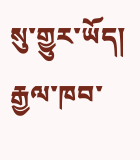སུ་གྱུར་ཡོད། རྒྱལ་ཁབ་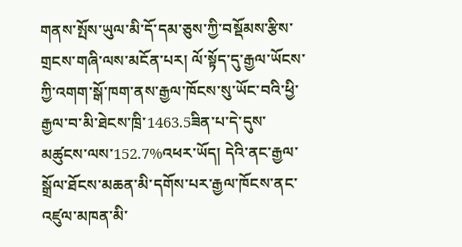གནས་སྤོས་ཡུལ་མི་དོ་དམ་ཅུས་ཀྱི་བསྡོམས་རྩིས་གྲངས་གཞི་ལས་མངོན་པར། ལོ་སྟོད་དུ་རྒྱལ་ཡོངས་ཀྱི་འགག་སྒོ་ཁག་ནས་རྒྱལ་ཁོངས་སུ་ཡོང་བའི་ཕྱི་རྒྱལ་བ་མི་ཐེངས་ཁྲི་1463.5ཟིན་པ་དེ་དུས་མཚུངས་ལས་152.7%འཕར་ཡོད། དེའི་ནང་རྒྱལ་སྒྲོལ་ཐོངས་མཆན་མི་དགོས་པར་རྒྱལ་ཁོངས་ནང་འཛུལ་མཁན་མི་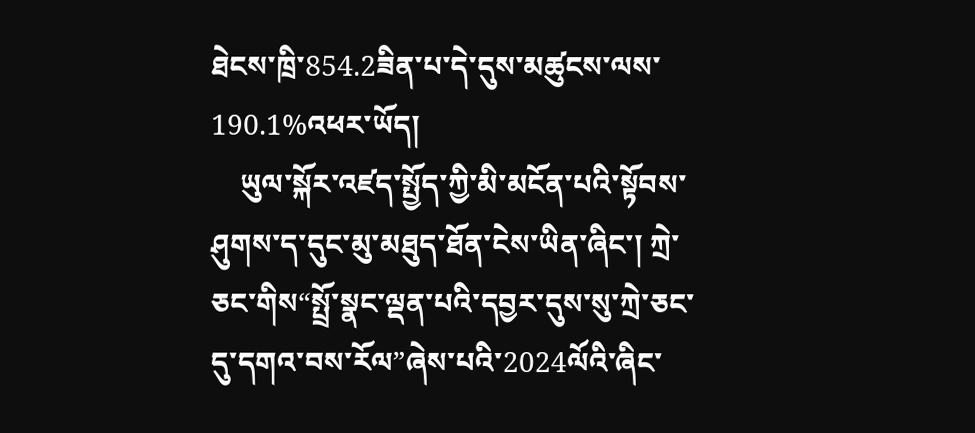ཐེངས་ཁྲི་854.2ཟིན་པ་དེ་དུས་མཚུངས་ལས་190.1%འཕར་ཡོད།
    ཡུལ་སྐོར་འཛད་སྤྱོད་ཀྱི་མི་མངོན་པའི་སྟོབས་ཤུགས་ད་དུང་མུ་མཐུད་ཐོན་ངེས་ཡིན་ཞིང་། ཀྲེ་ཅང་གིས“སྤྲོ་སྣང་ལྡན་པའི་དབྱར་དུས་སུ་ཀྲེ་ཅང་དུ་དགའ་བས་རོལ”ཞེས་པའི་2024ལོའི་ཞིང་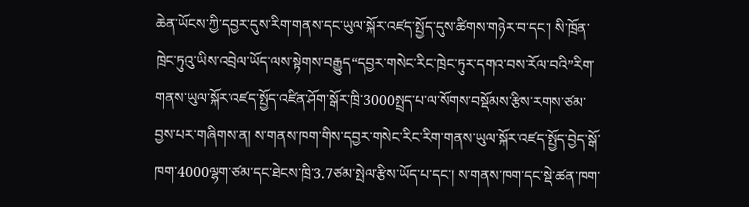ཆེན་ཡོངས་ཀྱི་དབྱར་དུས་རིག་གནས་དང་ཡུལ་སྐོར་འཛད་སྤྱོད་དུས་ཚིགས་གཉེར་བ་དང་། སི་ཁྲོན་ཁྲེང་ཏུའུ་ཡིས་འབྲེལ་ཡོད་ལས་སྟེགས་བརྒྱུད“དབྱར་གསེང་རིང་ཁྲེང་ཏུར་དགའ་བས་རོལ་བའི”རིག་གནས་ཡུལ་སྐོར་འཛད་སྤྱོད་འཛིན་ཤོག་སྒོར་ཁྲི་3000སྤྲད་པ་ལ་སོགས་བསྡོམས་རྩིས་རགས་ཙམ་བྱས་པར་གཞིགས་ན། ས་གནས་ཁག་གིས་དབྱར་གསེང་རིང་རིག་གནས་ཡུལ་སྐོར་འཛད་སྤྱོད་བྱེད་སྒོ་ཁག་4000ལྷག་ཙམ་དང་ཐེངས་ཁྲི་3.7ཙམ་སྤེལ་རྩིས་ཡོད་པ་དང་། ས་གནས་ཁག་དང་སྡེ་ཚན་ཁག་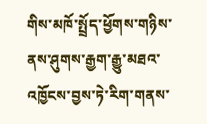གིས་མཁོ་སྤྲོད་ཕྱོགས་གཉིས་ནས་ཤུགས་རྒྱག་རྒྱུ་མཐའ་འཁྱོངས་བྱས་ཏེ་རིག་གནས་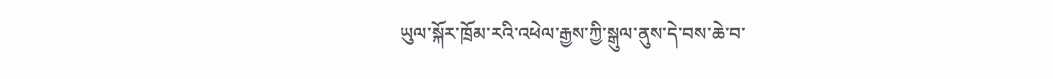ཡུལ་སྐོར་ཁྲོམ་རའི་འཕེལ་རྒྱས་ཀྱི་སྒུལ་ནུས་དེ་བས་ཆེ་བ་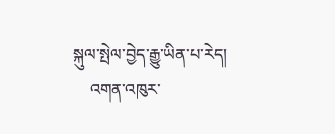སྐུལ་སྤེལ་བྱེད་རྒྱུ་ཡིན་པ་རེད།
    འགན་འཁུར་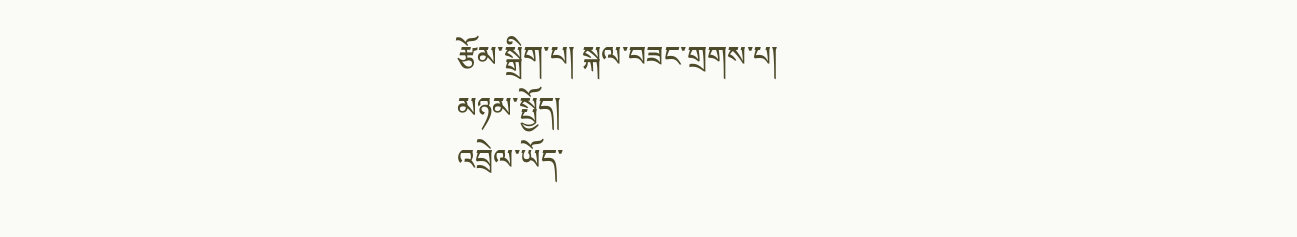རྩོམ་སྒྲིག་པ། སྐལ་བཟང་གྲགས་པ།
མཉམ་སྤྱོད།
འབྲེལ་ཡོད་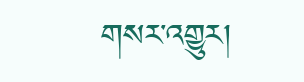གསར་འགྱུར།